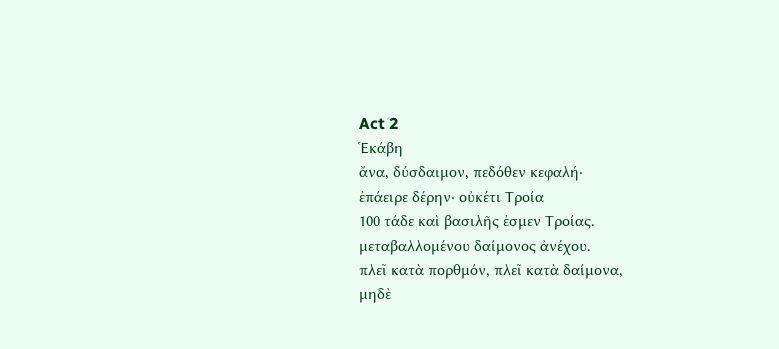Act 2
Ἑκάβη
ἄνα, δύσδαιμον, πεδόθεν κεφαλή·
ἐπάειρε δέρην· οὐκέτι Τροία
100 τάδε καὶ βασιλῆς ἐσμεν Τροίας.
μεταβαλλομένου δαίμονος ἀνέχου.
πλεῖ κατὰ πορθμόν, πλεῖ κατὰ δαίμονα,
μηδὲ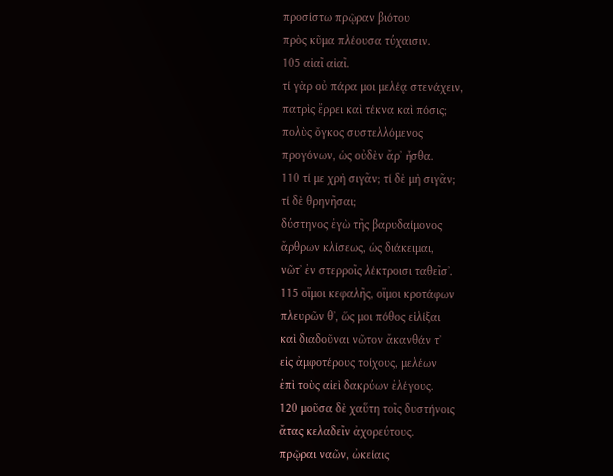προσίστω πρῷραν βιότου
πρὸς κῦμα πλέουσα τύχαισιν.
105 αἰαῖ αἰαῖ.
τί γὰρ οὐ πάρα μοι μελέᾳ στενάχειν,
πατρὶς ἔρρει καὶ τέκνα καὶ πόσις;
πολὺς ὄγκος συστελλόμενος
προγόνων, ὡς οὐδὲν ἄρʼ ἦσθα.
110 τί με χρὴ σιγᾶν; τί δὲ μὴ σιγᾶν;
τί δὲ θρηνῆσαι;
δύστηνος ἐγὼ τῆς βαρυδαίμονος
ἄρθρων κλίσεως, ὡς διάκειμαι,
νῶτʼ ἐν στερροῖς λέκτροισι ταθεῖσʼ.
115 οἴμοι κεφαλῆς, οἴμοι κροτάφων
πλευρῶν θʼ, ὥς μοι πόθος εἱλίξαι
καὶ διαδοῦναι νῶτον ἄκανθάν τʼ
εἰς ἀμφοτέρους τοίχους, μελέων
ἐπὶ τοὺς αἰεὶ δακρύων ἐλέγους.
120 μοῦσα δὲ χαὕτη τοῖς δυστήνοις
ἄτας κελαδεῖν ἀχορεύτους.
πρῷραι ναῶν, ὠκείαις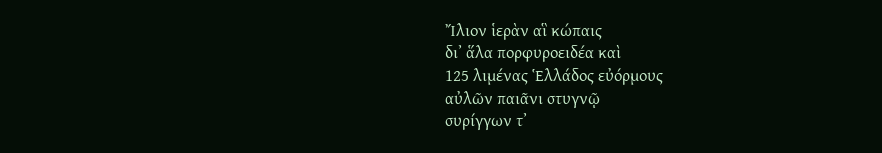Ἴλιον ἱερὰν αἳ κώπαις
διʼ ἅλα πορφυροειδέα καὶ
125 λιμένας Ἑλλάδος εὐόρμους
αὐλῶν παιᾶνι στυγνῷ
συρίγγων τʼ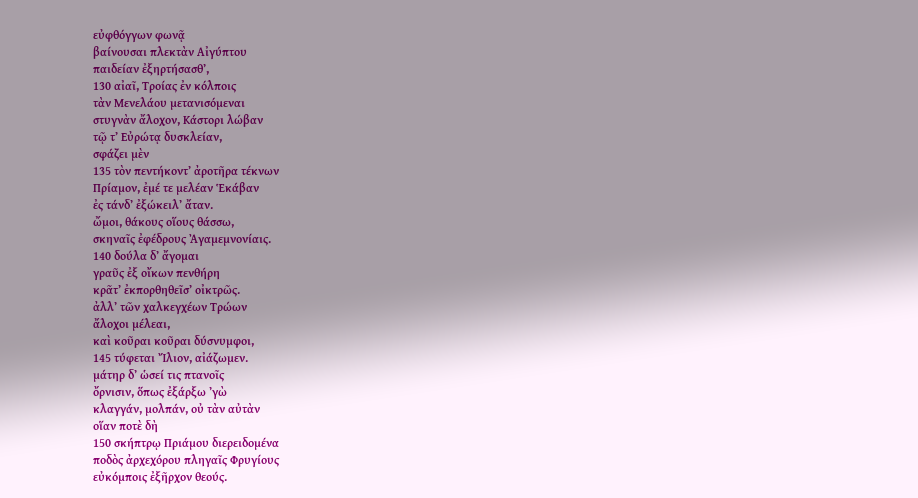εὐφθόγγων φωνᾷ
βαίνουσαι πλεκτὰν Αἰγύπτου
παιδείαν ἐξηρτήσασθʼ,
130 αἰαῖ, Τροίας ἐν κόλποις
τὰν Μενελάου μετανισόμεναι
στυγνὰν ἄλοχον, Κάστορι λώβαν
τῷ τʼ Εὐρώτᾳ δυσκλείαν,
σφάζει μὲν
135 τὸν πεντήκοντʼ ἀροτῆρα τέκνων
Πρίαμον, ἐμέ τε μελέαν Ἑκάβαν
ἐς τάνδʼ ἐξώκειλʼ ἄταν.
ὤμοι, θάκους οἵους θάσσω,
σκηναῖς ἐφέδρους Ἀγαμεμνονίαις.
140 δούλα δʼ ἄγομαι
γραῦς ἐξ οἴκων πενθήρη
κρᾶτʼ ἐκπορθηθεῖσʼ οἰκτρῶς.
ἀλλʼ τῶν χαλκεγχέων Τρώων
ἄλοχοι μέλεαι,
καὶ κοῦραι κοῦραι δύσνυμφοι,
145 τύφεται Ἴλιον, αἰάζωμεν.
μάτηρ δʼ ὡσεί τις πτανοῖς
ὄρνισιν, ὅπως ἐξάρξω ʼγὼ
κλαγγάν, μολπάν, οὐ τὰν αὐτὰν
οἵαν ποτὲ δὴ
150 σκήπτρῳ Πριάμου διερειδομένα
ποδὸς ἀρχεχόρου πληγαῖς Φρυγίους
εὐκόμποις ἐξῆρχον θεούς.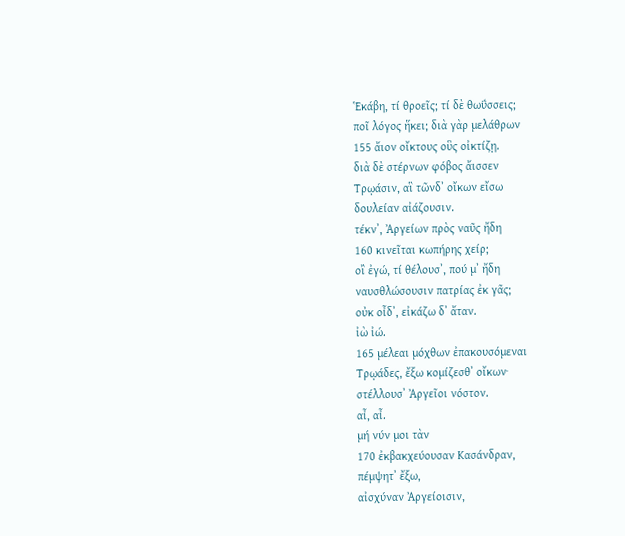Ἑκάβη, τί θροεῖς; τί δὲ θωΰσσεις;
ποῖ λόγος ἥκει; διὰ γὰρ μελάθρων
155 ἄιον οἴκτους οὓς οἰκτίζῃ.
διὰ δὲ στέρνων φόβος ἄισσεν
Τρῳάσιν, αἳ τῶνδʼ οἴκων εἴσω
δουλείαν αἰάζουσιν.
τέκνʼ, Ἀργείων πρὸς ναῦς ἤδη
160 κινεῖται κωπήρης χείρ;
οἲ ἐγώ, τί θέλουσʼ, πού μʼ ἤδη
ναυσθλώσουσιν πατρίας ἐκ γᾶς;
οὐκ οἶδʼ, εἰκάζω δʼ ἄταν.
ἰὼ ἰώ.
165 μέλεαι μόχθων ἐπακουσόμεναι
Τρῳάδες, ἔξω κομίζεσθʼ οἴκων·
στέλλουσʼ Ἀργεῖοι νόστον.
αἶ, αἶ.
μή νύν μοι τὰν
170 ἐκβακχεύουσαν Κασάνδραν,
πέμψητʼ ἔξω,
αἰσχύναν Ἀργείοισιν,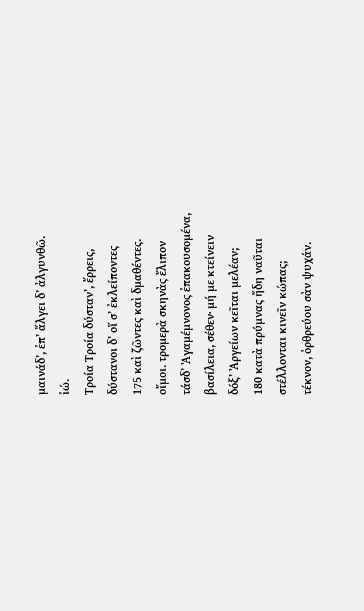μαινάδʼ, ἐπʼ ἄλγει δʼ ἀλγυνθῶ.
ἰώ.
Τροία Τροία δύστανʼ, ἔρρεις,
δύστανοι δʼ οἵ σʼ ἐκλείποντες
175 καὶ ζῶντες καὶ δμαθέντες.
οἴμοι. τρομερὰ σκηνὰς ἔλιπον
τάσδʼ Ἀγαμέμνονος ἐπακουσομένα,
βασίλεια, σέθεν· μή με κτείνειν
δόξʼ Ἀργείων κεῖται μελέαν;
180 κατὰ πρύμνας ἤδη ναῦται
στέλλονται κινεῖν κώπας;
τέκνον, ὀρθρεύου σὰν ψυχάν.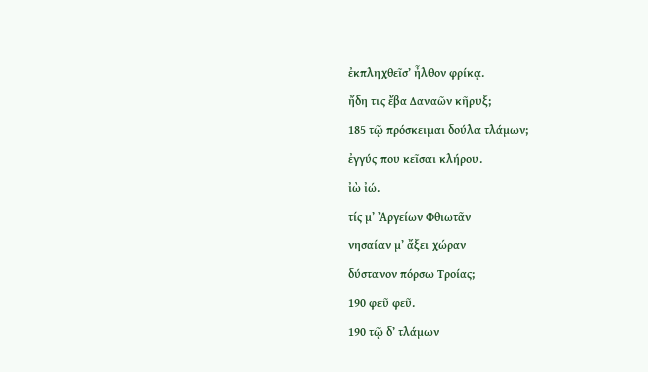ἐκπληχθεῖσʼ ἦλθον φρίκᾳ.
ἤδη τις ἔβα Δαναῶν κῆρυξ;
185 τῷ πρόσκειμαι δούλα τλάμων;
ἐγγύς που κεῖσαι κλήρου.
ἰὼ ἰώ.
τίς μʼ Ἀργείων Φθιωτᾶν
νησαίαν μʼ ἄξει χώραν
δύστανον πόρσω Τροίας;
190 φεῦ φεῦ.
190 τῷ δʼ τλάμων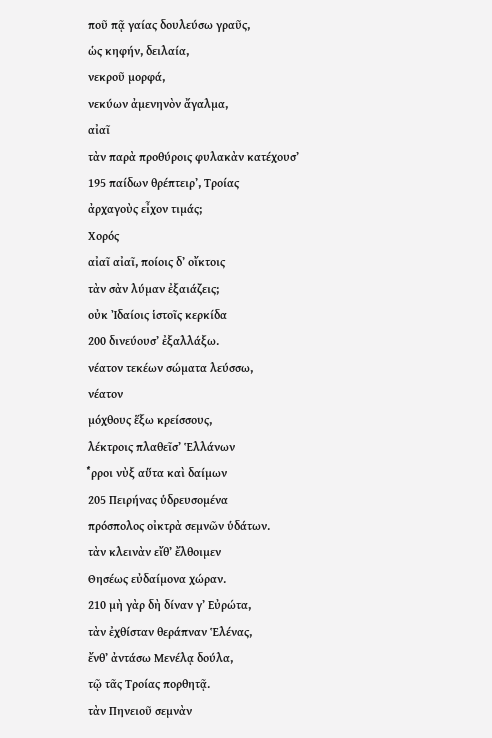ποῦ πᾷ γαίας δουλεύσω γραῦς,
ὡς κηφήν, δειλαία,
νεκροῦ μορφά,
νεκύων ἀμενηνὸν ἄγαλμα,
αἰαῖ
τὰν παρὰ προθύροις φυλακὰν κατέχουσʼ
195 παίδων θρέπτειρʼ, Τροίας
ἀρχαγοὺς εἶχον τιμάς;
Χορός
αἰαῖ αἰαῖ, ποίοις δʼ οἴκτοις
τὰν σὰν λύμαν ἐξαιάζεις;
οὐκ Ἰδαίοις ἱστοῖς κερκίδα
200 δινεύουσʼ ἐξαλλάξω.
νέατον τεκέων σώματα λεύσσω,
νέατον
μόχθους ἕξω κρείσσους,
λέκτροις πλαθεῖσʼ Ἑλλάνων
ʽ̓́ρροι νὺξ αὕτα καὶ δαίμων
205 Πειρήνας ὑδρευσομένα
πρόσπολος οἰκτρὰ σεμνῶν ὑδάτων.
τὰν κλεινὰν εἴθʼ ἔλθοιμεν
Θησέως εὐδαίμονα χώραν.
210 μὴ γὰρ δὴ δίναν γʼ Εὐρώτα,
τὰν ἐχθίσταν θεράπναν Ἑλένας,
ἔνθʼ ἀντάσω Μενέλᾳ δούλα,
τῷ τᾶς Τροίας πορθητᾷ.
τὰν Πηνειοῦ σεμνὰν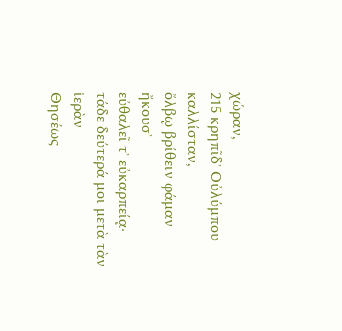χώραν,
215 κρηπῖδʼ Οὐλύμπου καλλίσταν,
ὄλβῳ βρίθειν φάμαν ἤκουσʼ
εὐθαλεῖ τʼ εὐκαρπείᾳ·
τάδε δεύτερά μοι μετὰ τὰν ἱερὰν
Θησέως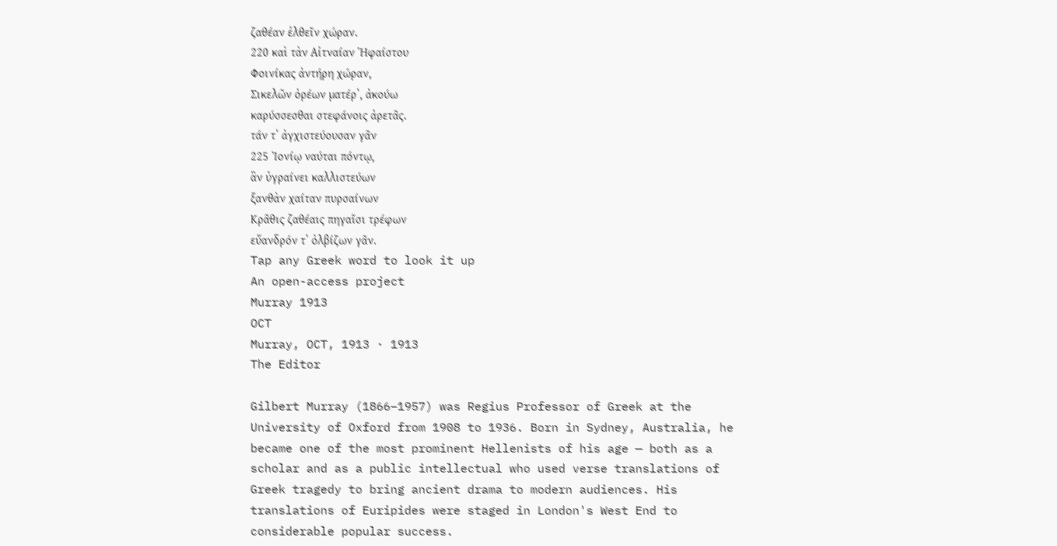ζαθέαν ἐλθεῖν χώραν.
220 καὶ τὰν Αἰτναίαν Ἡφαίστου
Φοινίκας ἀντήρη χώραν,
Σικελῶν ὀρέων ματέρʼ, ἀκούω
καρύσσεσθαι στεφάνοις ἀρετᾶς.
τάν τʼ ἀγχιστεύουσαν γᾶν
225 Ἰονίῳ ναύται πόντῳ,
ἃν ὑγραίνει καλλιστεύων
ξανθὰν χαίταν πυρσαίνων
Κρᾶθις ζαθέαις πηγαῖσι τρέφων
εὔανδρόν τʼ ὀλβίζων γᾶν.
Tap any Greek word to look it up
An open-access project
Murray 1913
OCT
Murray, OCT, 1913 · 1913
The Editor

Gilbert Murray (1866–1957) was Regius Professor of Greek at the University of Oxford from 1908 to 1936. Born in Sydney, Australia, he became one of the most prominent Hellenists of his age — both as a scholar and as a public intellectual who used verse translations of Greek tragedy to bring ancient drama to modern audiences. His translations of Euripides were staged in London's West End to considerable popular success.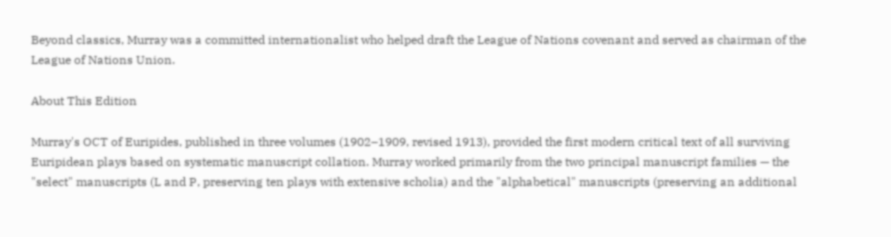Beyond classics, Murray was a committed internationalist who helped draft the League of Nations covenant and served as chairman of the League of Nations Union.

About This Edition

Murray's OCT of Euripides, published in three volumes (1902–1909, revised 1913), provided the first modern critical text of all surviving Euripidean plays based on systematic manuscript collation. Murray worked primarily from the two principal manuscript families — the "select" manuscripts (L and P, preserving ten plays with extensive scholia) and the "alphabetical" manuscripts (preserving an additional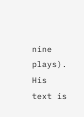nine plays). His text is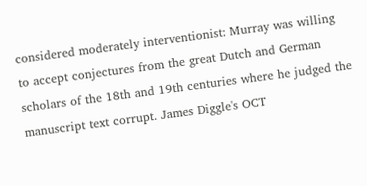considered moderately interventionist: Murray was willing to accept conjectures from the great Dutch and German scholars of the 18th and 19th centuries where he judged the manuscript text corrupt. James Diggle's OCT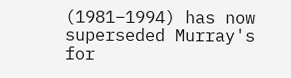(1981–1994) has now superseded Murray's for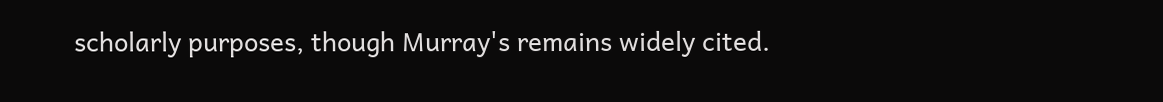scholarly purposes, though Murray's remains widely cited.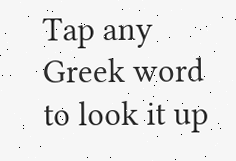Tap any Greek word to look it up